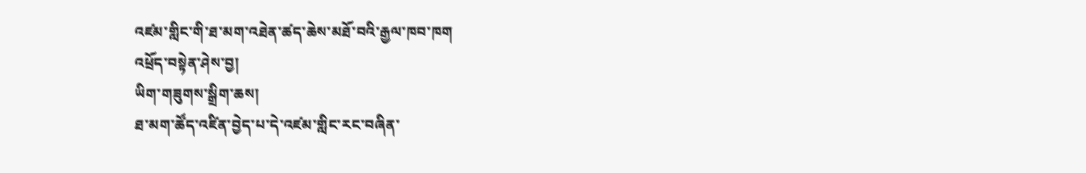འཛམ་གླིང་གི་ཐ་མག་འཐེན་ཚད་ཆེས་མཐོ་བའི་རྒྱལ་ཁབ་ཁག
འཕྲོད་བསྟེན་ཤེས་བྱ།
ཡིག་གཟུགས་སྒྲིག་ཆས།
ཐ་མག་ཚོད་འཛིན་བྱེད་པ་དེ་འཛམ་གླིང་རང་བཞིན་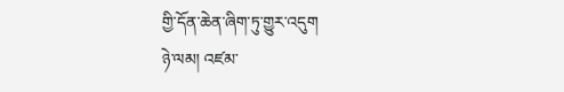གྱི་དོན་ཆེན་ཞིག་ཏུ་གྱུར་འདུག
ཉེ་ལམ། འཛམ་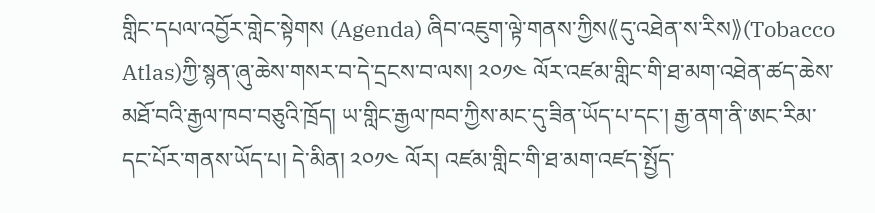གླིང་དཔལ་འབྱོར་གླེང་སྟེགས (Agenda) ཞིབ་འཇུག་ལྟེ་གནས་ཀྱིས《དུ་འཐེན་ས་རིས》(Tobacco Atlas)ཀྱི་སྙན་ཞུ་ཆེས་གསར་བ་དེ་དྲངས་བ་ལས། ༢༠༡༤ ལོར་འཛམ་གླིང་གི་ཐ་མག་འཐེན་ཚད་ཆེས་མཐོ་བའི་རྒྱལ་ཁབ་བཅུའི་ཁྲོད། ཡ་གླིང་རྒྱལ་ཁབ་ཀྱིས་མང་དུ་ཟིན་ཡོད་པ་དང་། རྒྱ་ནག་ནི་ཨང་རིམ་དང་པོར་གནས་ཡོད་པ། དེ་མིན། ༢༠༡༤ ལོར། འཛམ་གླིང་གི་ཐ་མག་འཛད་སྤྱོད་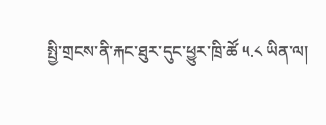སྤྱི་གྲངས་ནི་རྐང་ཐུར་དུང་ཕྱུར་ཁྲི་ཚོ ༥.༨ ཡིན་ལ།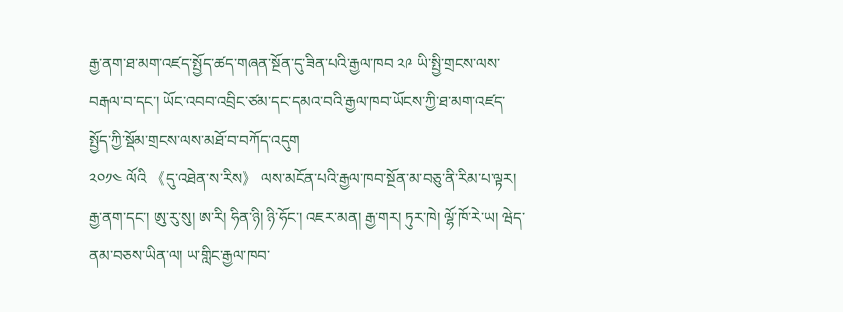རྒྱ་ནག་ཐ་མག་འཛད་སྤྱོད་ཚད་གཞན་སྔོན་དུ་ཟིན་པའི་རྒྱལ་ཁབ ༢༩ ཡི་སྤྱི་གྲངས་ལས་བརྒལ་བ་དང་། ཡོང་འབབ་འབྲིང་ཙམ་དང་དམའ་བའི་རྒྱལ་ཁབ་ཡོངས་ཀྱི་ཐ་མག་འཛད་སྤྱོད་ཀྱི་སྡོམ་གྲངས་ལས་མཐོ་བ་བཀོད་འདུག
༢༠༡༤ ལོའི 《དུ་འཐེན་ས་རིས》 ལས་མངོན་པའི་རྒྱལ་ཁབ་སྔོན་མ་བཅུ་ནི་རིམ་པ་ལྟར། རྒྱ་ནག་དང་། ཨུ་རུ་སུ། ཨ་རི། ཧིན་ཉི། ཉི་ཧོང་། འཇར་མན། རྒྱ་གར། ཏུར་ཁེ། ལྷོ་ཁོ་རེ་ཡ། ཝེད་ནམ་བཅས་ཡིན་ལ། ཡ་གླིང་རྒྱལ་ཁབ་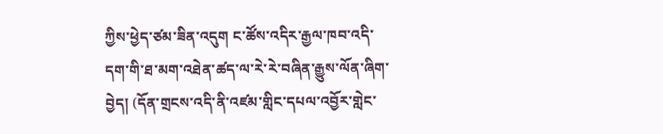ཀྱིས་ཕྱེད་ཙམ་ཟིན་འདུག ང་ཚོས་འདིར་རྒྱལ་ཁབ་འདི་དག་གི་ཐ་མག་འཐེན་ཚད་ལ་རེ་རེ་བཞིན་རྒྱུས་ལོན་ཞིག་བྱེད། (དོན་གྲངས་འདི་ནི་འཛམ་གླིང་དཔལ་འབྱོར་གླེང་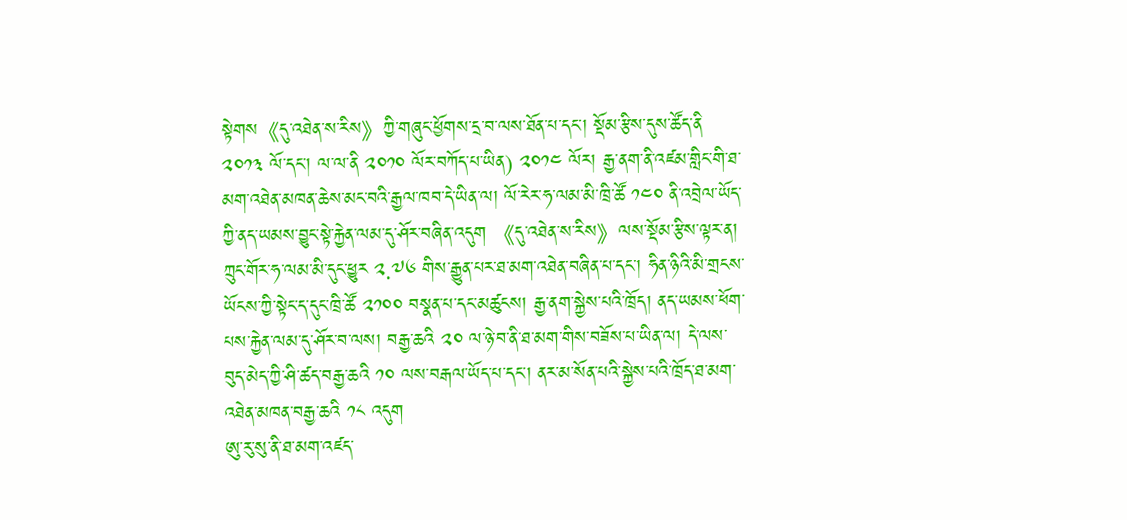སྟེགས《དུ་འཐེན་ས་རིས》ཀྱི་གཞུང་ཕྱོགས་དྲ་བ་ལས་ཐོན་པ་དང་། སྡོམ་རྩིས་དུས་ཚོད་ནི ༢༠༡༣ ལོ་དང་། ལ་ལ་ནི ༢༠༡༠ ལོར་བཀོད་པ་ཡིན) ༢༠༡༤ ལོར། རྒྱ་ནག་ནི་འཛམ་གླིང་གི་ཐ་མག་འཐེན་མཁན་ཆེས་མང་བའི་རྒྱལ་ཁབ་དེ་ཡིན་ལ། ལོ་རེར་ཧ་ལམ་མི་ཁྲི་ཚོ ༡༤༠ ནི་འབྲེལ་ཡོད་ཀྱི་ནད་ཡམས་བྱུང་སྟེ་རྐྱེན་ལམ་དུ་ཤོར་བཞིན་འདུག 《དུ་འཐེན་ས་རིས》ལས་སྡོམ་རྩིས་ལྟར་ན། ཀྲུང་གོར་ཧ་ལམ་མི་དུང་ཕྱུར ༢.༧༦ གིས་རྒྱུན་པར་ཐ་མག་འཐེན་བཞིན་པ་དང་། ཧིན་ཉིའི་མི་གྲངས་ཡོངས་ཀྱི་སྟེང་ད་དུང་ཁྲི་ཚོ ༢༡༠༠ བསྣན་པ་དང་མཚུངས། རྒྱ་ནག་སྐྱེས་པའི་ཁྲོད། ནད་ཡམས་ཕོག་པས་རྐྱེན་ལམ་དུ་ཤོར་བ་ལས། བརྒྱ་ཆའི ༢༠ ལ་ཉེ་བ་ནི་ཐ་མག་གིས་བཟོས་པ་ཡིན་ལ། དེ་ལས་བུད་མེད་ཀྱི་ཤི་ཚད་བརྒྱ་ཆའི ༡༠ ལས་བརྒལ་ཡོད་པ་དང་། ནར་མ་སོན་པའི་སྐྱེས་པའི་ཁྲོད་ཐ་མག་འཐེན་མཁན་བརྒྱ་ཆའི ༡༨ འདུག
ཨུ་རུ་སུ་ནི་ཐ་མག་འཛད་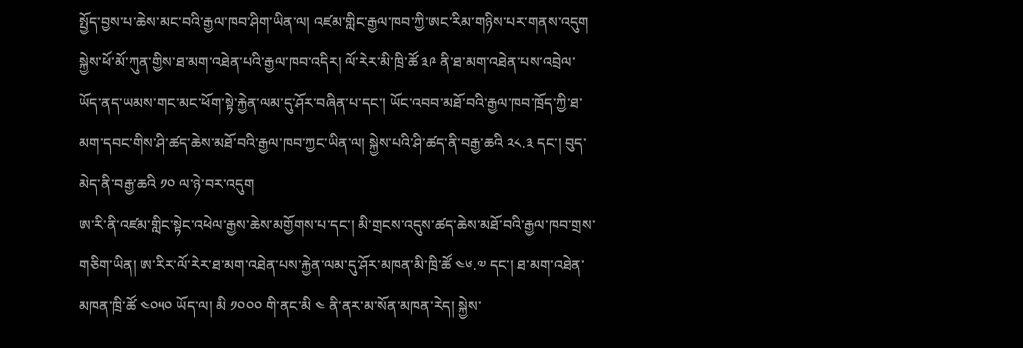སྤྱོད་བྱས་པ་ཆེས་མང་བའི་རྒྱལ་ཁབ་ཤིག་ཡིན་ལ། འཛམ་གླིང་རྒྱལ་ཁབ་ཀྱི་ཨང་རིམ་གཉིས་པར་གནས་འདུག སྐྱེས་ཕོ་མོ་ཀུན་གྱིས་ཐ་མག་འཐེན་པའི་རྒྱལ་ཁབ་འདིར། ལོ་རེར་མི་ཁྲི་ཚོ ༣༩ ནི་ཐ་མག་འཐེན་པས་འབྲེལ་ཡོད་ནད་ཡམས་གང་མང་ཕོག་སྟེ་རྐྱེན་ལམ་དུ་ཤོར་བཞིན་པ་དང་། ཡོང་འབབ་མཐོ་བའི་རྒྱལ་ཁབ་ཁྲོད་ཀྱི་ཐ་མག་དབང་གིས་ཤི་ཚད་ཆེས་མཐོ་བའི་རྒྱལ་ཁབ་ཀྱང་ཡིན་ལ། སྐྱེས་པའི་ཤི་ཚད་ནི་བརྒྱ་ཆའི ༢༨.༣ དང་། བུད་མེད་ནི་བརྒྱ་ཆའི ༡༠ ལ་ཉེ་བར་འདུག
ཨ་རི་ནི་འཛམ་གླིང་སྟེང་འཕེལ་རྒྱས་ཆེས་མགྱོགས་པ་དང་། མི་གྲངས་འདུས་ཚད་ཆེས་མཐོ་བའི་རྒྱལ་ཁབ་གྲས་གཅིག་ཡིན། ཨ་རིར་ལོ་རེར་ཐ་མག་འཐེན་པས་རྐྱེན་ལམ་དུ་ཤོར་མཁན་མི་ཁྲི་ཚོ ༤༦.༧ དང་། ཐ་མག་འཐེན་མཁན་ཁྲི་ཚོ ༤༠༥༠ ཡོད་ལ། མི ༡༠༠༠ གི་ནང་མི ༤ ནི་ནར་མ་སོན་མཁན་རེད། སྐྱེས་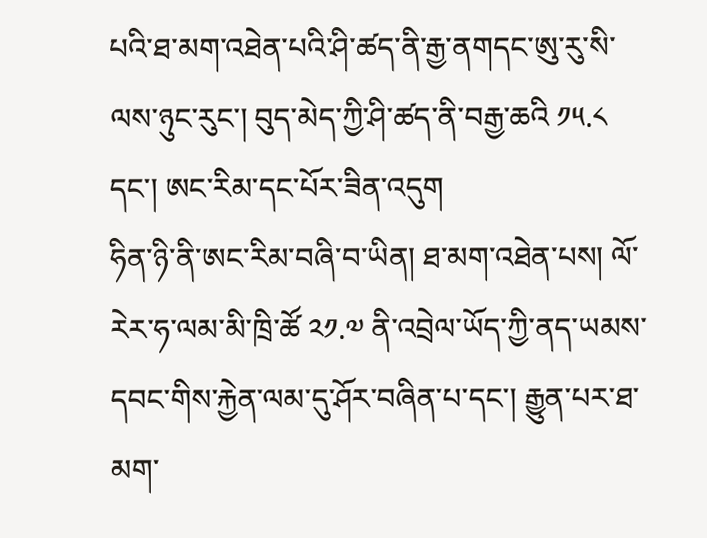པའི་ཐ་མག་འཐེན་པའི་ཤི་ཚད་ནི་རྒྱ་ནགདང་ཨུ་རུ་སི་ལས་ཉུང་རུང་། བུད་མེད་ཀྱི་ཤི་ཚད་ནི་བརྒྱ་ཆའི ༡༥.༨ དང་། ཨང་རིམ་དང་པོར་ཟིན་འདུག
ཧིན་ཉི་ནི་ཨང་རིམ་བཞི་བ་ཡིན། ཐ་མག་འཐེན་པས། ལོ་རེར་ཧ་ལམ་མི་ཁྲི་ཚོ ༢༡.༧ ནི་འབྲེལ་ཡོད་ཀྱི་ནད་ཡམས་དབང་གིས་རྐྱེན་ལམ་དུ་ཤོར་བཞིན་པ་དང་། རྒྱུན་པར་ཐ་མག་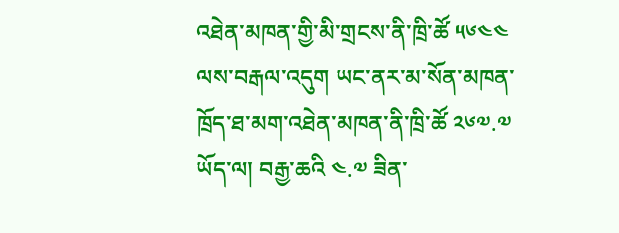འཐེན་མཁན་གྱི་མི་གྲངས་ནི་ཁྲི་ཚོ ༥༦༤༤ ལས་བརྒལ་འདུག ཡང་ནར་མ་སོན་མཁན་ཁྲོད་ཐ་མག་འཐེན་མཁན་ནི་ཁྲི་ཚོ ༢༦༧.༧ ཡོད་ལ། བརྒྱ་ཆའི ༤.༧ ཟིན་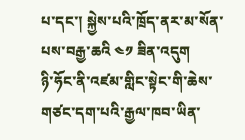པ་དང་། སྐྱེས་པའི་ཁྲོད་ནར་མ་སོན་པས་བརྒྱ་ཆའི ༤༡ ཟིན་འདུག
ཉི་ཧོང་ནི་འཛམ་གླིང་སྟེང་གི་ཆེས་གཙང་དག་པའི་རྒྱལ་ཁབ་ཡིན་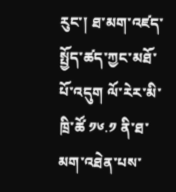རུང་། ཐ་མག་འཛད་སྤྱོད་ཚད་ཀྱང་མཐོ་པོ་འདུག ལོ་རེར་མི་ཁྲི་ཚོ ༡༦.༡ ནི་ཐ་མག་འཐེན་པས་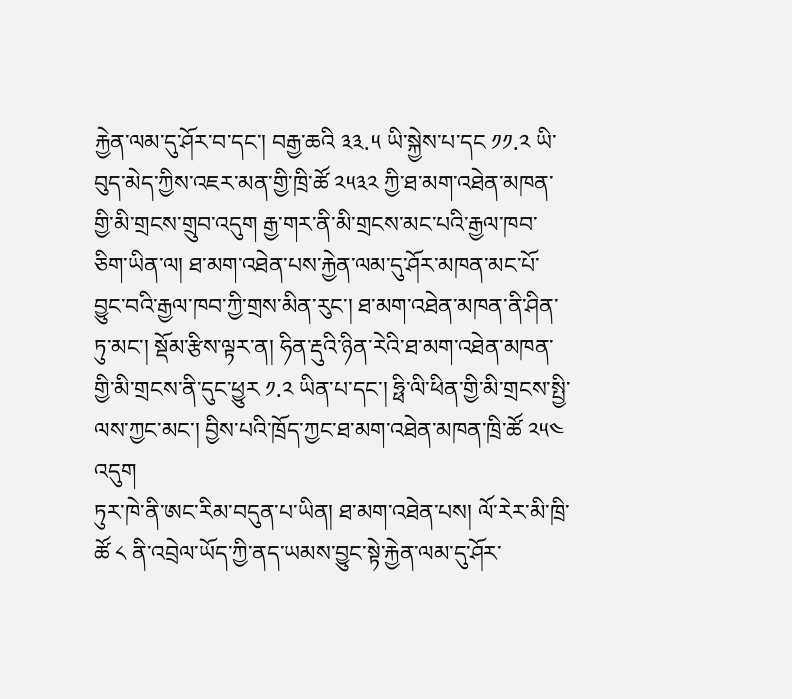རྐྱེན་ལམ་དུ་ཤོར་བ་དང་། བརྒྱ་ཆའི ༣༣.༥ ཡི་སྐྱེས་པ་དང ༡༡.༢ ཡི་བུད་མེད་ཀྱིས་འཇར་མན་གྱི་ཁྲི་ཚོ ༢༥༣༢ ཀྱི་ཐ་མག་འཐེན་མཁན་གྱི་མི་གྲངས་གྲུབ་འདུག རྒྱ་གར་ནི་མི་གྲངས་མང་པའི་རྒྱལ་ཁབ་ཅིག་ཡིན་ལ། ཐ་མག་འཐེན་པས་རྐྱེན་ལམ་དུ་ཤོར་མཁན་མང་པོ་བྱུང་བའི་རྒྱལ་ཁབ་ཀྱི་གྲས་མིན་རུང་། ཐ་མག་འཐེན་མཁན་ནི་ཤིན་ཏུ་མང་། སྡོམ་རྩིས་ལྟར་ན། ཧིན་རྡུའི་ཉིན་རེའི་ཐ་མག་འཐེན་མཁན་གྱི་མི་གྲངས་ནི་དུང་ཕྱུར ༡.༢ ཡིན་པ་དང་། ཧྥི་ལི་ཕིན་གྱི་མི་གྲངས་སྤྱི་ལས་ཀྱང་མང་། བྱིས་པའི་ཁྲོད་ཀྱང་ཐ་མག་འཐེན་མཁན་ཁྲི་ཚོ ༢༥༤ འདུག
ཏུར་ཁེ་ནི་ཨང་རིམ་བདུན་པ་ཡིན། ཐ་མག་འཐེན་པས། ལོ་རེར་མི་ཁྲི་ཚོ ༨ ནི་འབྲེལ་ཡོད་ཀྱི་ནད་ཡམས་བྱུང་སྟེ་རྐྱེན་ལམ་དུ་ཤོར་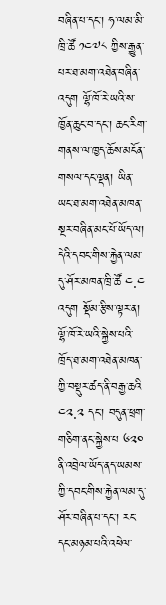བཞིན་པ་དང་། ཧ་ལམ་མི་ཁྲི་ཚོ ༡༤༧༨ ཀྱིས་རྒྱུན་པར་ཐ་མག་འཐེན་བཞིན་འདུག ལྷོ་ཁོ་རེ་ཡའི་ས་ཁྱོན་ཆུང་བ་དང་། ཆང་རིག་གནས་ལ་ཁྱད་ཆོས་མངོན་གསལ་དང་ལྡན། ཡིན་ཡང་ཐ་མག་འཐེན་མཁན་སྔར་བཞིན་མང་པོ་ཡོད་ལ། དེའི་དབང་གིས་རྐྱེན་ལམ་དུ་ཤོར་མཁན་ཁྲི་ཚོ ༤.༤ འདུག སྡོམ་རྩིས་ལྟར་ན། ལྷོ་ཁོ་རེ་ཡའི་སྐྱེས་པའི་ཁྲོད་ཐ་མག་འཐེན་མཁན་ཀྱི་བསྡུར་ཚད་ནི་བརྒྱ་ཆའི ༤༢.༢ དང་། བདུན་ཕྲག་གཅིག་ནང་སྐྱེས་པ ༦༢༠ ནི་འབྲེལ་ཡོད་ནད་ཡམས་ཀྱི་དབང་གིས་རྐྱེན་ལམ་དུ་ཤོར་བཞིན་པ་དང་། རང་དང་མཉམ་པའི་འཕེལ་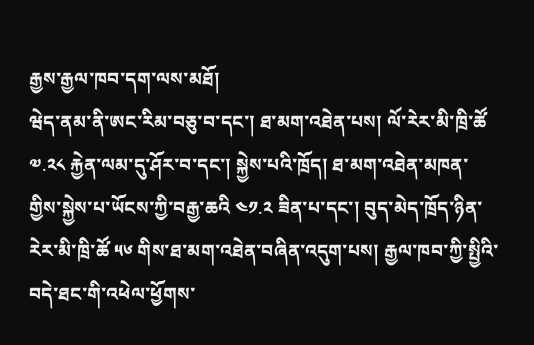རྒྱས་རྒྱལ་ཁབ་དག་ལས་མཐོ།
ཝེད་ནམ་ནི་ཨང་རིམ་བཅུ་བ་དང་། ཐ་མག་འཐེན་པས། ལོ་རེར་མི་ཁྲི་ཚོ ༧.༢༨ རྐྱེན་ལམ་དུ་ཤོར་བ་དང་། སྐྱེས་པའི་ཁྲོད། ཐ་མག་འཐེན་མཁན་གྱིས་སྐྱེས་པ་ཡོངས་ཀྱི་བརྒྱ་ཆའི ༤༡.༢ ཟིན་པ་དང་། བུད་མེད་ཁྲོད་ཉིན་རེར་མི་ཁྲི་ཚོ ༥༦ གིས་ཐ་མག་འཐེན་བཞིན་འདུག་པས། རྒྱལ་ཁབ་ཀྱི་སྤྱིའི་བདེ་ཐང་གི་འཕེལ་ཕྱོགས་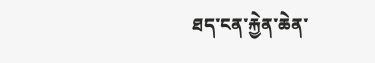ཐད་ངན་རྐྱེན་ཆེན་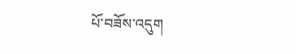པོ་བཟོས་འདུག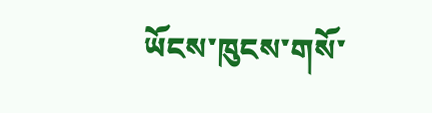ཡོངས་ཁུངས་གསོ་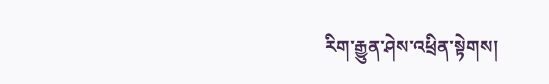རིག་རྒྱུན་ཤེས་འཕྲིན་སྟེགས།